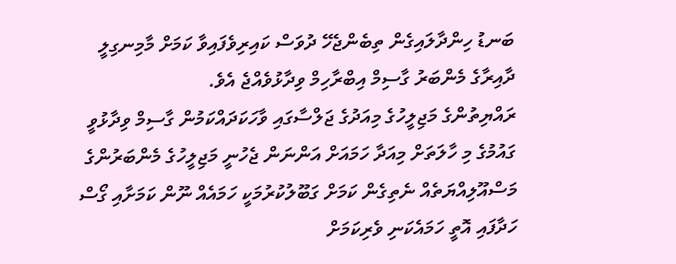ބަނޑު ހިންދާލައިގެން ތިބެންޖެހޭ ދުވަސް ކައިރިވެފައިވާ ކަމަށް މާމިނގިލީ ދާއިރާގެ މެންބަރު ގާސިމް އިބްރާހިމް ވިދާޅުވެއްޖެ އެވެ.
ރައްޔިތުންގެ މަޖިލީހުގެ މިއަދުގެ ޖަލްސާގައި ވާހަކަދައްކަމުން ގާސިމް ވިދާޅުވީ ގައުމުގެ މި ހާލަތަށް މިއަދާ ހަމައަށް އަންނަން ޖެހުނީ މަޖިލީހުގެ މެންބަރުންގެ މަސްއޫލިއްޔަތެއް ނެތިގެން ކަމަށް ގަބޫލުކުރުމަކީ ހަމައެއް ނޫން ކަމަށާއި ގޯސް ހަދާފައި އޮތީ ހަމައެކަނި ވެރިކަމަށް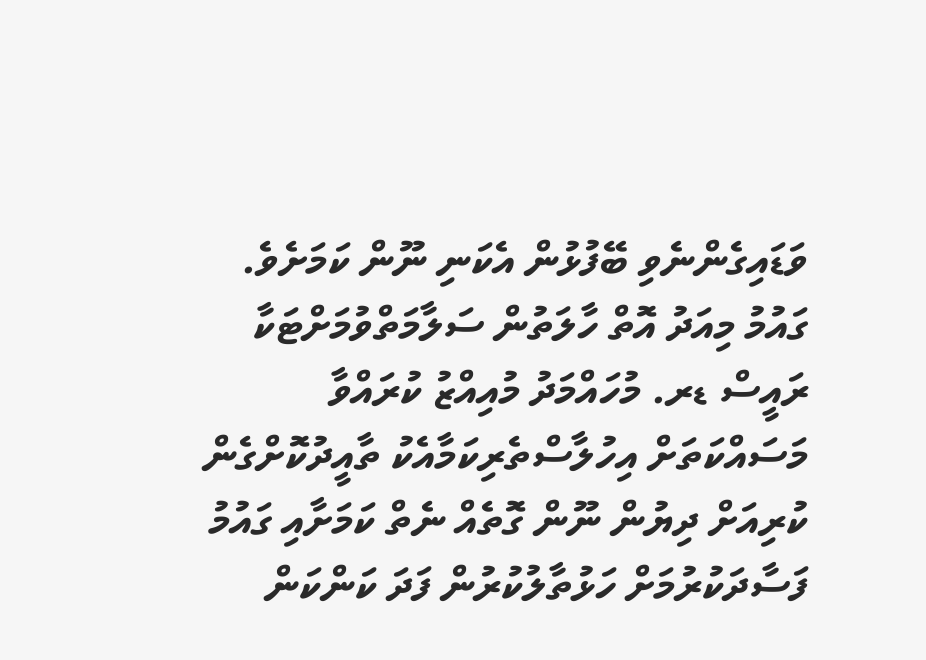ވަޑައިގެންނެވި ބޭފުޅުން އެކަނި ނޫން ކަމަށެވެ.
ގައުމު މިއަދު އޮތް ހާލަތުން ސަލާމަތްވުމަށްޓަކާ ރައީސް ޑރ. މުހައްމަދު މުއިއްޒު ކުރައްވާ މަސައްކަތަށް އިހުލާސްތެރިކަމާއެކު ތާއީދުކޮށްގެން ކުރިއަށް ދިޔުން ނޫން ގޮތެއް ނެތް ކަމަށާއި ގައުމު ފަސާދަކުރުމަށް ހަޅުތާލުކުރުން ފަދަ ކަންކަން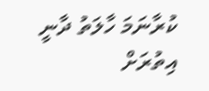ކުރާނަމަ ހާލަތު ދާނީ އިތުރަށް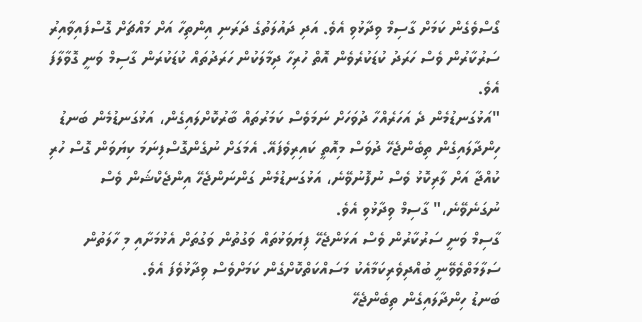ގޯސްވެގެން ކަމަށް ގާސިމް ވިދާޅުވި އެވެ. އަދި ދައުލަތުގެ ދަރަނި އިންތިހާ އަށް މައްޗަށް ގޮސްފައިވާއިރު ސަރުކާރުން ވެސް ހަރަދު ކުޑަކުރެވެން އޮތް ހުރިހާ ދިމާލަކުން ހަރަދުތައް ކުޑަކުރަން ގާސިމް ވަނީ ގޮވާލާފަ އެވެ.
"އަޅުގަނޑުމެން ދެ އަހަރެއްހާ ދުވަހަށް ނަމަވެސް ކަމަރުތައް ބާރުކޮށްލައިގެން، އަޅުގަނޑުމެން ބަނޑު ހިންދާލައިގެން ތިބެންޖެހޭ ދުވަސް މިއޮތީ ކައިރިވެފައޭ. އެމަގަށް ނުގެންގޮސްފިނަމަ ކިޔަވަން ގޮސް ހުރި ކުއްޖާ އަށް ލާރިކޮޅު ވެސް ނުފޮނުވޭނެ، އަޅުގަނޑުމެން ގަންނަންޖެހޭ އިންޖެކްޝަން ވެސް ނުގަނެވޭނެ،" ގާސިމް ވިދާޅުވި އެވެ.
ގާސިމް ވަނީ ސަރުކާރުން ވެސް އަޅަންޖެހޭ ފިޔަވަޅުތައް ވަގުތުން ވަގުތަށް އެޅުމަށާއި މި ހާލަތުން ސަލާމަތްވެވޭނީ ބުއްދިވެރިކަމާއެކު މަސައްކަތްކޮށްގެން ކަމަށްވެސް ވިދާޅުވެފަ އެވެ.
ބަނޑު ހިންދާލައިގެން ތިބެންޖެހޭ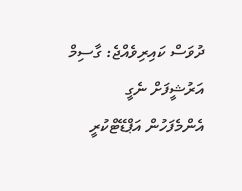ދުވަސް ކައިރިވެއްޖެ: ގާސިމް
އަރުޝީފަށް ނެގީ
އެންމެފަހުން އަޕްޑޭޓްކުރީ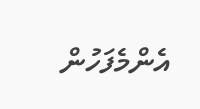އެންމެފަހުން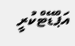އަޕްޑޭޓްކުރީ